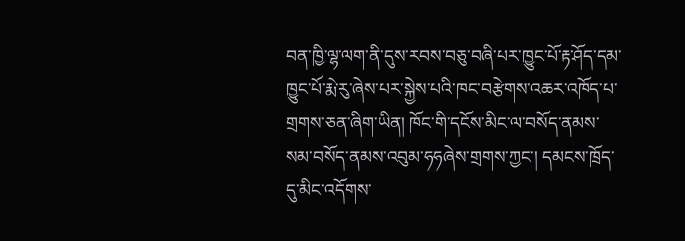བན་ཁྱི་ལྷ་ལག་ནི་དུས་རབས་བཅུ་བཞི་པར་ཁྱུང་པོ་རྟ་ཤོད་དམ་ཁྱུང་པོ་རྨེ་རུ་ཞེས་པར་སྐྱེས་པའི་ཁང་བརྩེགས་འཆར་འཁོད་པ་གྲགས་ཅན་ཞིག་ཡིན། ཁོང་གི་དངོས་མིང་ལ་བསོད་ནམས་སམ་བསོད་ནམས་འབུམ་ཧཧཞེས་གྲགས་ཀྱང་། དམངས་ཁྲོད་དུ་མིང་འདོགས་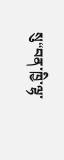སུ“བན་ཁྱི་ལྷ་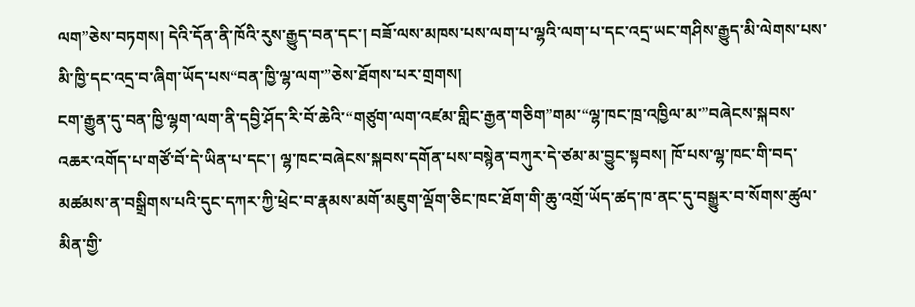ལག”ཅེས་བཏགས། དེའི་དོན་ནི་ཁོའི་རུས་རྒྱུད་བན་དང་། བཟོ་ལས་མཁས་པས་ལག་པ་ལྷའི་ལག་པ་དང་འདྲ་ཡང་གཤིས་རྒྱུད་མི་ལེགས་པས་མི་ཁྱི་དང་འདྲ་བ་ཞིག་ཡོད་པས“བན་ཁྱི་ལྷ་ལག་”ཅེས་ཐོགས་པར་གྲགས།
ངག་རྒྱུན་དུ་བན་ཁྱི་ལྷག་ལག་ནི་དབྱི་ཤོད་རི་བོ་ཆེའི་“གཙུག་ལག་འཛམ་གླིང་རྒྱན་གཅིག”གམ་“ལྷ་ཁང་ཁྲ་འཁྱིལ་མ་”བཞེངས་སྐབས་འཆར་འགོད་པ་གཙོ་བོ་དེ་ཡིན་པ་དང་། ལྷ་ཁང་བཞེངས་སྐབས་དགོན་པས་བསྙེན་བཀུར་དེ་ཙམ་མ་བྱུང་སྟབས། ཁོ་པས་ལྷ་ཁང་གི་བད་མཚམས་ན་བསྒྲིགས་པའི་དུང་དཀར་ཀྱི་ཕྲེང་བ་རྣམས་མགོ་མཇུག་ལྡོག་ཅིང་ཁང་ཐོག་གི་ཆུ་འགྲོ་ཡོད་ཚད་ཁ་ནང་དུ་བསྒྱུར་བ་སོགས་ཚུལ་མིན་གྱི་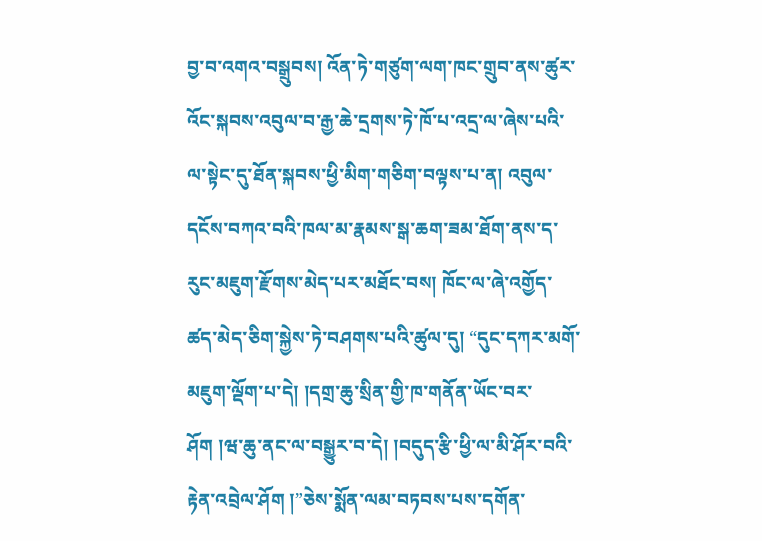བྱ་བ་འགའ་བསྒྲུབས། འོན་ཏེ་གཙུག་ལག་ཁང་གྲུབ་ནས་ཚུར་འོང་སྐབས་འབུལ་བ་རྒྱ་ཆེ་དྲགས་ཏེ་ཁོ་པ་འདྲ་ལ་ཞེས་པའི་ལ་སྟེང་དུ་ཐོན་སྐབས་ཕྱི་མིག་གཅིག་བལྟས་པ་ན། འབུལ་དངོས་བཀའ་བའི་ཁལ་མ་རྣམས་སྒ་ཆག་ཟམ་ཐོག་ནས་ད་རུང་མཇུག་རྫོགས་མེད་པར་མཐོང་བས། ཁོང་ལ་ཞེ་འགྱོད་ཚད་མེད་ཅིག་སྐྱེས་ཏེ་བཤགས་པའི་ཚུལ་དུ། “དུང་དཀར་མགོ་མཇུག་ལྡོག་པ་དེ། །དགྲ་ཆུ་སྲིན་གྱི་ཁ་གནོན་ཡོང་བར་ཤོག །ཝ་ཆུ་ནང་ལ་བསྒྱུར་བ་དེ། །བདུད་རྩི་ཕྱི་ལ་མི་ཤོར་བའི་རྟེན་འབྲེལ་ཤོག །”ཅེས་སྨོན་ལམ་བཏབས་པས་དགོན་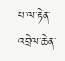པ་ལ་རྟེན་འབྲེལ་ཆེན་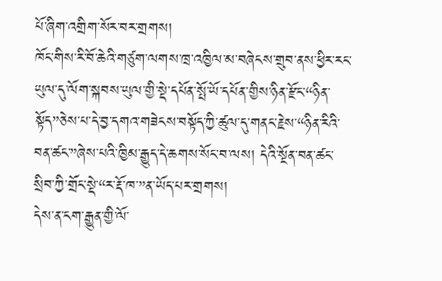པོ་ཞིག་འགྲིག་སོར་བར་གྲགས།
ཁོང་གིས་རི་བོ་ཆེའི་གཙུག་ལགས་ཁྲ་འཁྱིལ་མ་བཞེངས་གྲུབ་ནས་ཕྱིར་རང་ཡུལ་དུ་ལོག་སྐབས་ཡུལ་གྱི་སྡེ་དཔོན་སྤོ་ཡོ་དཔོན་གྱིས་ཉིན་རྫོང་“ཉིན་སྟོད”ཅེས་པ་དེ་བྱ་དགའ་གཟེངས་བསྟོད་ཀྱི་ཚུལ་དུ་གནང་རྗེས་“ཉིན་རིའི་བན་ཚང་”ཞེས་པའི་ཁྱིམ་རྒྱུད་དེ་ཆགས་སོང་བ་ལས། དེའི་སྔོན་བན་ཚང་སྲིབ་ཀྱི་གྲོང་སྡེ་“ར་རྡོ་ཁ་”ན་ཡོད་པར་གྲགས།
དེས་ན་ངག་རྒྱུན་གྱི་ལོ་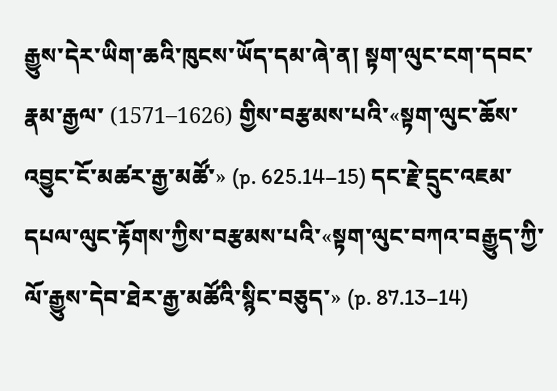རྒྱུས་དེར་ཡིག་ཆའི་ཁུངས་ཡོད་དམ་ཞེ་ན། སྟག་ལུང་ངག་དབང་རྣམ་རྒྱལ་ (1571–1626) གྱིས་བརྩམས་པའི་«སྟག་ལུང་ཆོས་འབྱུང་ངོ་མཚར་རྒྱ་མཚོ་» (p. 625.14–15) དང་རྗེ་དྲུང་འཇམ་དཔལ་ལུང་རྟོགས་ཀྱིས་བརྩམས་པའི་«སྟག་ལུང་བཀའ་བརྒྱུད་ཀྱི་ལོ་རྒྱུས་དེབ་ཐེར་རྒྱ་མཚོའི་སྙིང་བཅུད་» (p. 87.13–14)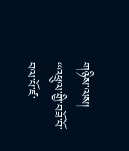གཉིས་ལས། “འཕྲུལ་གྱི་བཟོ་བོ་བལ་པོ་ཛ་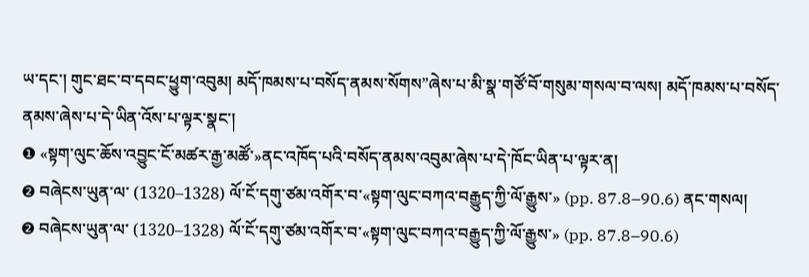ཡ་དང་། གུང་ཐང་བ་དབང་ཕྱུག་འབུམ། མདོ་ཁམས་པ་བསོད་ནམས་སོགས”ཞེས་པ་མི་སྣ་གཙོ་བོ་གསུམ་གསལ་བ་ལས། མདོ་ཁམས་པ་བསོད་ནམས་ཞེས་པ་དེ་ཡིན་འོས་པ་ལྟར་སྣང་།
❶ «སྟག་ལུང་ཆོས་འབྱུང་ངོ་མཚར་རྒྱ་མཚོ་»ནང་འཁོད་པའི་བསོད་ནམས་འབུམ་ཞེས་པ་དེ་ཁོང་ཡིན་པ་ལྟར་ན།
❷ བཞེངས་ཡུན་ལ་ (1320–1328) ལོ་ངོ་དགུ་ཙམ་འགོར་བ་«སྟག་ལུང་བཀའ་བརྒྱུད་ཀྱི་ལོ་རྒྱུས་» (pp. 87.8–90.6) ནང་གསལ།
❷ བཞེངས་ཡུན་ལ་ (1320–1328) ལོ་ངོ་དགུ་ཙམ་འགོར་བ་«སྟག་ལུང་བཀའ་བརྒྱུད་ཀྱི་ལོ་རྒྱུས་» (pp. 87.8–90.6)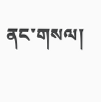ནང་གསལ།